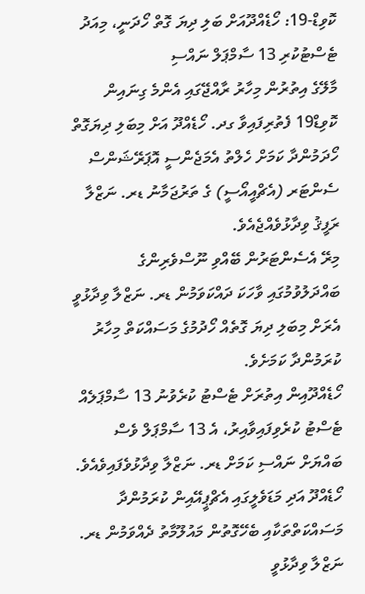ކޮވިޑް-19: ހޯޑެއްދޫއަށް ބަލި ދިޔަ ގޮތް ހޯދަނީ، މިއަދު ޓެސްޓުކުރި 13 ސާމްޕަލް ނައްސި
މާލޭގެ އިތުރުން މިހާރު ރާއްޖޭގައި އެންމެ ގިނައިން ކޮވިޑް19 ފެތުރިފައިވާ ގދ. ހޯޑެއްދޫ އަށް މިބަލި ދިޔަގޮތް ހޯދަމުންދާ ކަމަށް ހެލްތު އެމަޖެންސީ އޮޕަރޭޝަންސް ސެންޓަރ (އެޗްއީއޯސީ) ގެ ތަރުޖަމާނު ޑރ. ނަޒްލާ ރަފީޤު ވިދާޅުވެއްޖެއެވެ.
މިރޭ އެސެންޓަރުން ބޭއްވި ނޫސްވެރިންގެ ބައްދަލުވުމުގައި ވާހަކަ ދައްކަވަމުން ޑރ. ނަޒްލާ ވިދާޅުވީ އެރަށް މިބަލި ދިޔަ ގޮތެއް ހޯދުމުގެ މަސައްކަތް މިހާރު ކުރަމުންދާ ކަމަށެވެ.
ހޯޑެއްދޫއިން އިތުރަށް ޓެސްޓު ކުރެވުނު 13 ސާމްޕަލެއް ޓެސްޓު ކުރެވިފައިވާއިރު، އެ 13 ސާމްޕަލް ވެސް ބައްޔަށް ނައްސި ކަމަށް ޑރ. ނަޒްލާ ވިދާޅުވެފައިވެއެވެ.
ހޯޑެއްދޫ އަދި މަޑަވެލީގައި އެޗްޕީއޭއިން ކުރަމުންދާ މަސައްކަތްތަކާއި ބެހޭގޮތުން މައުލޫމާތު ދެއްވަމުން ޑރ. ނަޒްލާ ވިދާޅުވީ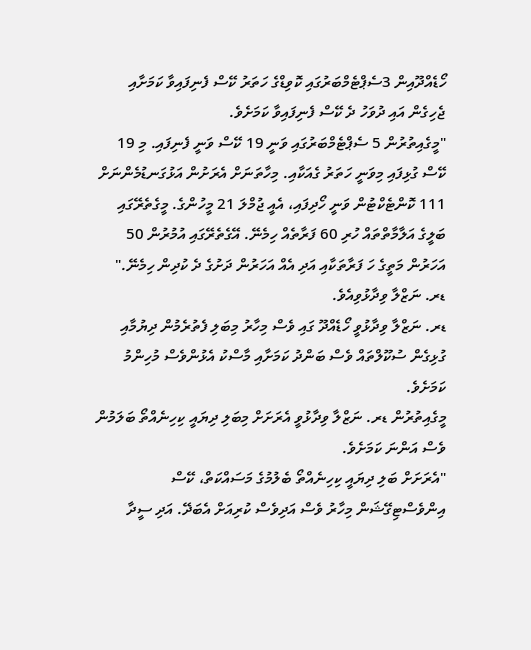ހޯޑެއްދޫއިން 3ސެޕްޓެމްބަރުގައި ކޮވިޑްގެ ހަތަރު ކޭސް ފެނިފައިވާ ކަމަށާއި ޖެހިގެން އައި ދުވަހު ދެ ކޭސް ފެނިފައިވާ ކަމަށެވެ.
"މީގެއިތުރުން 5 ސެޕްޓެމްބަރުގައި ވަނީ 19 ކޭސް ވަނީ ފެނިފައި. މި 19 ކޭސް ގުޅިފައި މިވަނީ ހަތަރު ގެއަކާއި. މިހާތަނަށް އެރަށުން އަޅުގަނޑުމެންނަށް 111 ކޮންޓެކްޓުން ވަނީ ހޯދިފައި، އެއީ ޖުމްލަ 21 މީހުންގެ. މީގެތެރޭގައި ބަލީގެ އަލާމާތްތައް ހުރި 60 ފަރާތެއް ހިމެނޭ. އޭގެތެރޭގައި އުމުރުން 50 އަހަރުން މަތީގެ ހަ ފަރާތަކާއި އަދި އެއް އަހަރުން ދަށުގެ ދެ ކުދިން ހިމެނޭ." ޑރ. ނަޒްލާ ވިދާޅުވިއެވެ.
ޑރ. ނަޒްލާ ވިދާޅުވީ ހޯޑެއްދޫ ގައި ވެސް މިހާރު މިބަލި ފެތުރެމުން ދިޔުމާއި ގުޅިގެން ސުކޫލްތައް ވެސް ބަންދު ކަމަށާއި މާސްކު އެޅުންވެސް މުހިންމު ކަމަށެވެ.
މީގެއިތުރުން ޑރ. ނަޒްލާ ވިދާޅުވީ އެރަށަށް މިބަލި ދިޔައީ ކިހިނެއްތޯ ބަލަމުން ވެސް އަންނަ ކަމަށެވެ.
"އެރަށަށް ބަލި ދިޔައީ ކިހިނެއްތޯ ބެލުމުގެ މަސައްކަތް، ކޭސް އިންވެސްޓިގޭޝަން މިހާރު ވެސް އަދިވެސް ކުރިއަށް އެބަދޭ. އަދި ސީދާ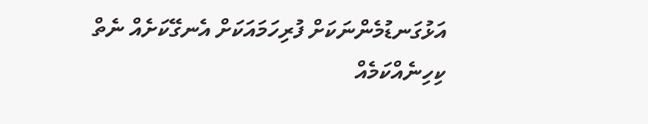އަޅުގަނޑުމެންނަކަށް ފުރިހަމައަކަށް އެނގޭކަށެއް ނެތް ކިހިނެއްކަމެއް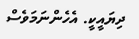ދިޔައީކީ. އެހެންނަމަވެސް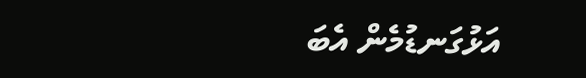އަޅުގަނޑުމެން އެބަ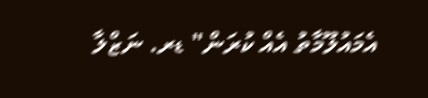އެމައުލޫމާތު އެއް ކުރަން" ޑރ. ނަޒްލާ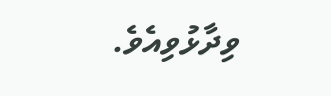ވިދާޅުވިއެވެ.